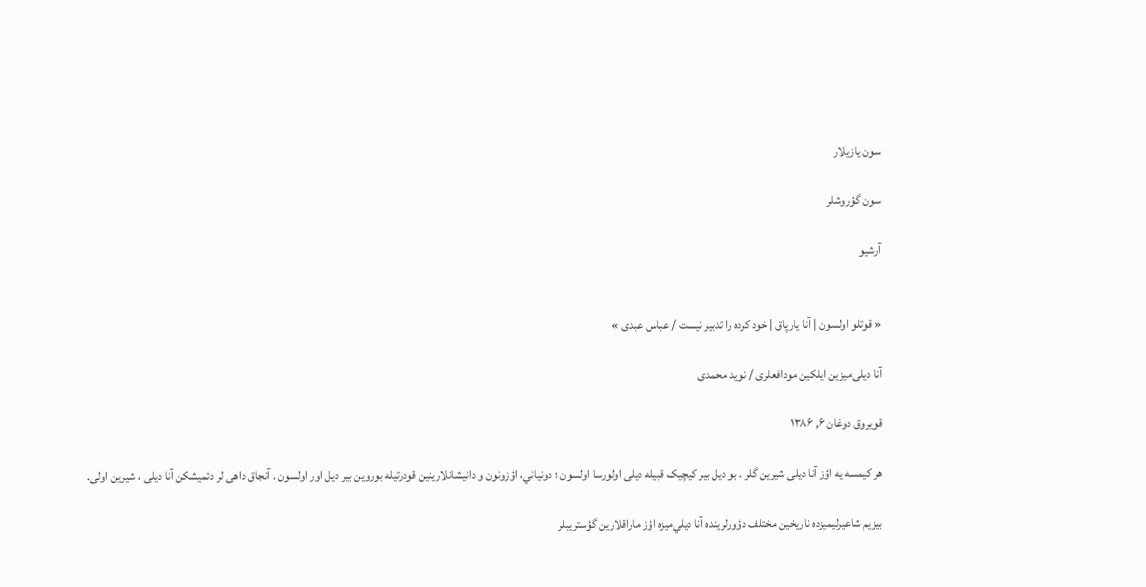سون یازیلار

سون گؤروشلر

آرشیو


« قوتلو اولسون | آنا یارپاق | خود کرده را تدبیر نیست / عباس عبدی »

آنا ديلی‌ميزين ايلکين مودافعلری / نوید محمدی

قويروق دوغان ۶, ۱۳۸۶

هر کيمسه يه اؤز آنا ديلی شيرين گلر . بو ديل بير کيچيک قبيله ديلی اولورسا اولسون ؛ دونياني، اؤزونون و دانيشانلارينين قودرتيله بوروين بير ديل اور اولسون . آنجاق داهی لر دئميشکن آنا ديلی ، شيرين اولی.

بيزيم شاعيرليميزده ناريخين مختلف دؤورلرينده آنا ديلي‌ميزه اؤز ماراقلارين گؤستريبلر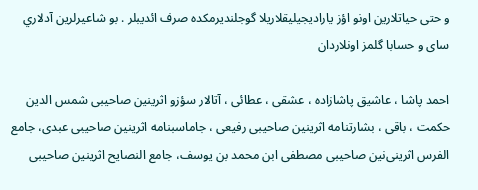و حتی حياتلارين اونو اؤز ياراديجيليقلاريلا گوجلنديرمکده صرف ائديبلر . بو شاعيرلرين آدلاري سای و حسابا گلمز اونلاردان

احمد پاشا ، عاشيق پاشازاده ، عشقی ، عطائی ، آتالار سؤزو اثرينين صاحيبی شمس الدين حکمت ، باقی ، بشارتنامه اثرينين صاحيبی رفيعی ، جاماسبنامه اثرينين صاحيبی عبدی، جامع الفرس اثرينی‌نين صاحيبی مصطفی ابن محمد بن يوسف، جامع النصايح اثرينين صاحيبی‌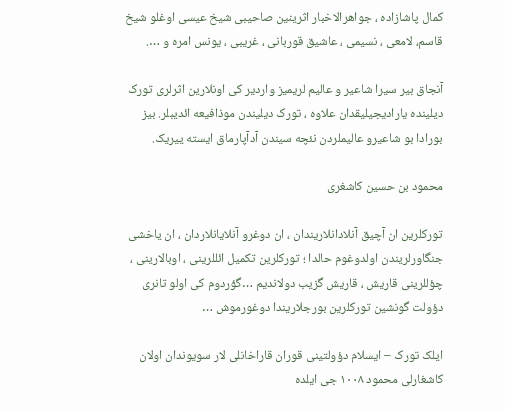کمال پاشازاده ، جواهرالاخبار اثرينين صاحيبی شيخ عيسی اوغلو شيخ قاسم، لامعی ، نسيمی ، عاشيق قوربانی ، غريبی ، يونس امره و ….

آنجاق بير سيرا شاعير و عاليم لريميز واردير کی اونلارين اثرلری تورک ديلينده ياراديجيليقدان علاوه ، تورک ديليندن موذافيعه ائديبلر. بيز بورادا بو شاعيرو عاليملردن نئچه سيندن آدآپارماق ايسته ييريک.

محمود بن حسين کاشغری

تورکلرين ان آچيق آنلادانلاريندان ، ان دوغرو آنلايانلاردان ، ان ياخشی جنگاورلريندن اولدوغوم حالدا ؛ تورکلرين تکميل ائللرينی ، اوبالارينی ، چؤللرينی قاريش ، قاريش گزيب دولانديم …گؤردوم کی اولو تانری دؤولت گونشين تورکلرين بورجلاريندا دوغورموش …

ايلک تورک – ايسلام دؤولتينی قوران قاراخانلی لار سويوندان اولان کاشغارلی محمود ۱۰۰۸ جی ايلده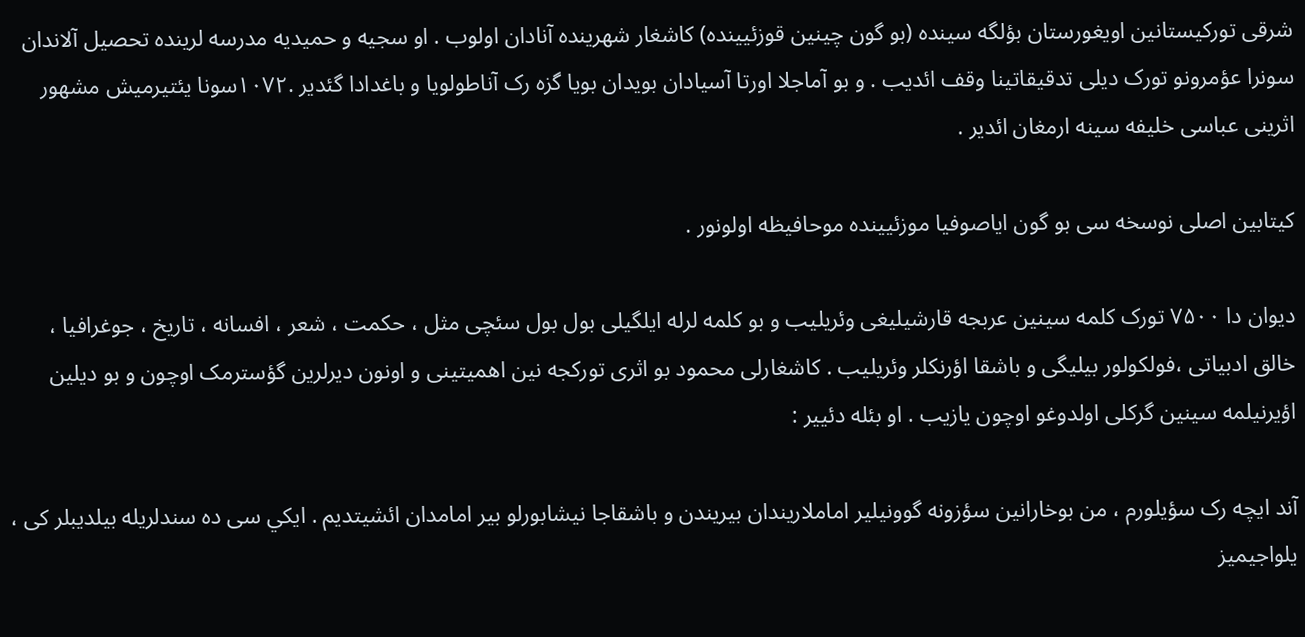شرقی تورکيستانين اويغورستان بؤلگه سينده (بو گون چينين قوزئيينده) کاشغار شهرينده آنادان اولوب . او سجيه و حميديه مدرسه لرينده تحصيل آلاندان سونرا عؤمرونو تورک ديلی تدقيقاتينا وقف ائديب . و بو آماجلا اورتا آسيادان بويدان بويا گزه رک آناطولويا و باغدادا گئدير .۱۰۷۲سونا يئتيرميش مشهور اثرينی عباسی خليفه سينه ارمغان ائدير .

کيتابين اصلی نوسخه سی بو گون اياصوفيا موزئيينده موحافيظه اولونور .

ديوان دا ۷۵۰۰ تورک کلمه سينين عربجه قارشيليغی وئريليب و بو کلمه لرله ايلگيلی بول بول سئچی مثل ، حکمت ، شعر ، افسانه ، تاريخ ، جوغرافيا ، خالق ادبياتی ،فولکولور بيليگی و باشقا اؤرنکلر وئريليب . کاشغارلی محمود بو اثری تورکجه نين اهميتينی و اونون ديرلرين گؤسترمک اوچون و بو ديلين اؤيرنيلمه سينين گرکلی اولدوغو اوچون يازيب . او بئله دئيير :

آند ايچه رک سؤیلورم ، من بوخارانين سؤزونه گوونيلير اماملاريندان بيريندن و باشقاجا نيشابورلو بير امامدان ائشيتديم . ايکي سی ده سندلريله بيلديبلر کی ، يلواجيميز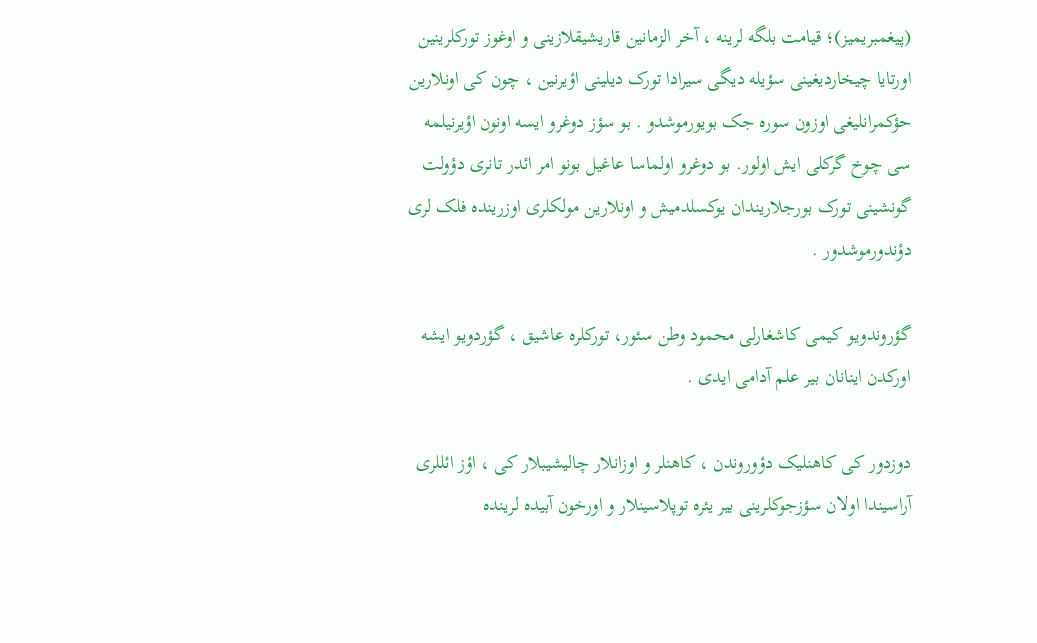(پيغمبريميز)؛ قيامت بلگه لرينه ، آخر الزمانين قاريشيقلازينی و اوغوز تورکلرينين اورتايا چيخارديغينی سؤيله ديگی سيرادا تورک ديلينی اؤيرنين ، چون کی اونلارين حؤکمرانليغی اوزون سوره جک بويورموشدو . بو سؤز دوغرو ايسه اونون اؤيرنيلمه سی چوخ گرکلی ايش اولور. بو دوغرو اولماسا عاغيل بونو امر ائدر تانری دؤولت گونشينی تورک بورجلاريندان يوکسلدميش و اونلارين مولکلری اوزرينده فلک لری دؤندورموشدور .

گؤروندويو کيمی کاشغارلی محمود وطن سئور، تورکلره عاشيق ، گؤردويو ايشه اورکدن اينانان بير علم آدامی ايدی .

دوزدور کی کاهنليک دؤوروندن ، کاهنلر و اوزانلار چاليشيبلار کی ، اؤز ائللری آراسيندا اولان سؤزجوکلرينی بير يئره توپلاسينلار و اورخون آبيده لرينده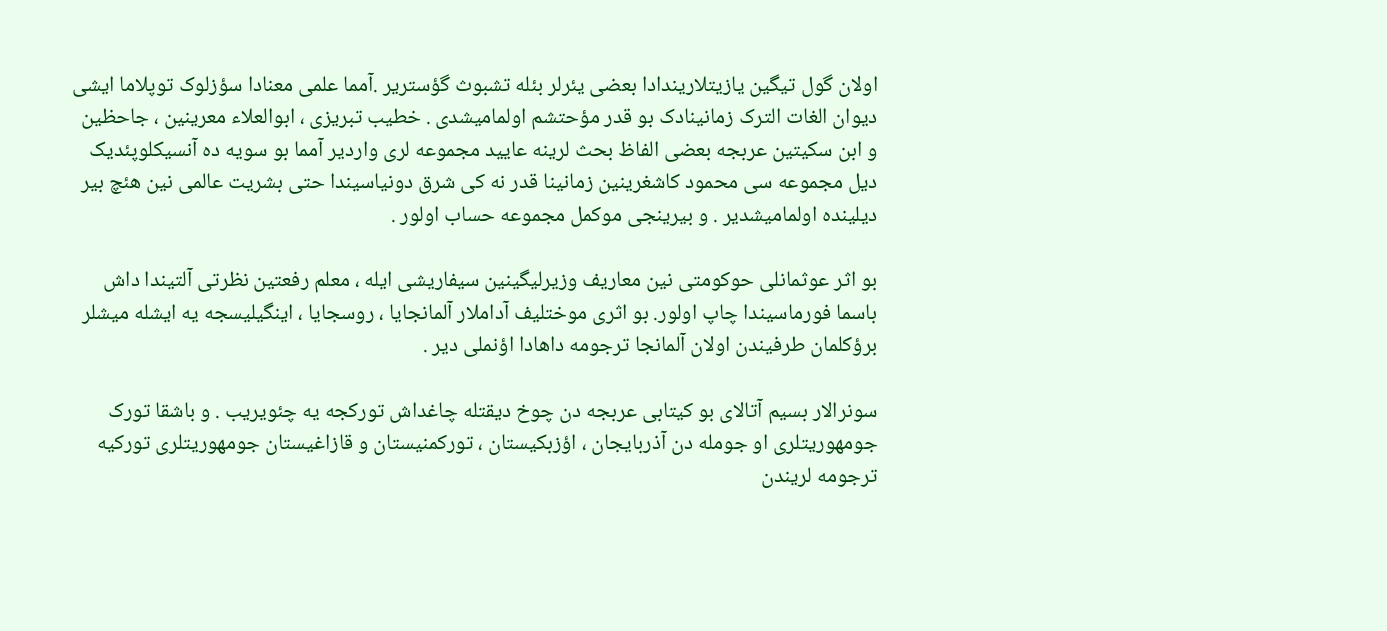اولان گول تيگين يازيتلاريندادا بعضی يئرلر بئله تشبوث گؤسترير .آمما علمی معنادا سؤزلوک توپلاما ايشی ديوان الغات الترک زمانينادک بو قدر مؤحتشم اولماميشدی . خطيب تبريزی ، ابوالعلاء معرينين ، جاحظين و ابن سکيتين عربجه بعضی الفاظ بحث لرينه عاييد مجموعه لری واردير آمما بو سویه ده آنسيکلوپئديک ديل مجموعه سی محمود کاشغرينين زمانينا قدر نه کی شرق دونياسيندا حتی بشريت عالمی نين هئچ بير ديلينده اولماميشدير . و بيرينجی موکمل مجموعه حساب اولور .

بو اثر عوثمانلی حوکومتی نين معاريف وزيرليگينين سيفاريشی ايله ، معلم رفعتين نظرتی آلتيندا داش باسما فورماسيندا چاپ اولور. بو اثری موختليف آداملار آلمانجايا ، روسجايا ، اينگيليسجه يه ايشله ميشلر برؤکلمان طرفيندن اولان آلمانجا ترجومه داهادا اؤنملی دير .

سونرالار بسيم آتالای بو کيتابی عربجه دن چوخ ديقتله چاغداش تورکجه يه چئويريب . و باشقا تورک جومهوريتلری او جومله دن آذربايجان ، اؤزبکيستان ، تورکمنيستان و قازاغيستان جومهوريتلری تورکيه ترجومه لريندن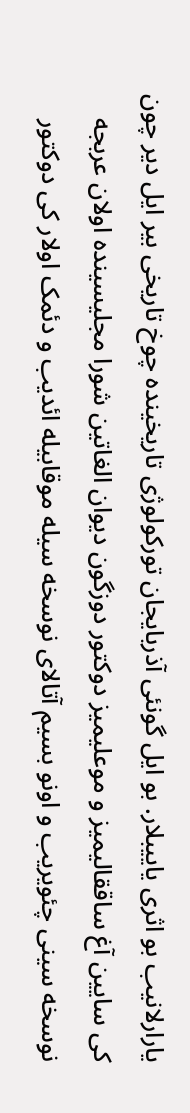يارارلانيب بو اثری ياييبلار. بو ايل گونئی آذربايجان تورکولوژی تاريخينده چوخ تاريخی بير ايل دير چون کی سايين آغ ساققاليميز و موعليميز دوکتور دوزگون ديوان الغاتين شورا مجليسينده اولان عربجه نوسخه سينی چئويريب و اونو بسيم آتالای نوسخه سيله موقابيله ائديب و دئمک اولار کی دوکتور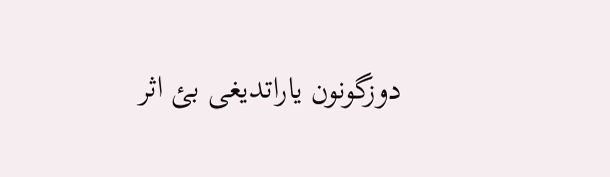دوزگونون ياراتديغی بئ اثر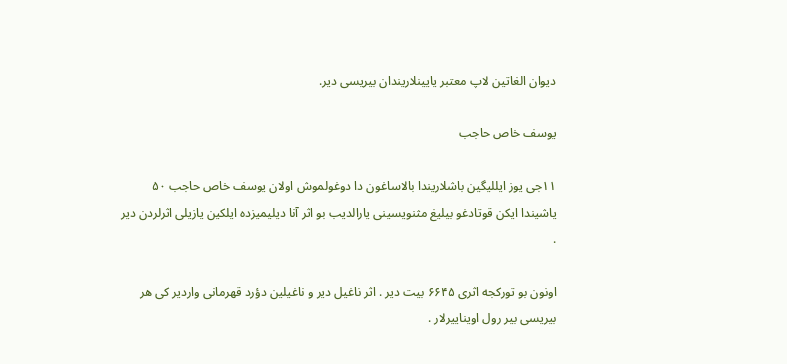ديوان الغاتين لاپ معتبر يايينلاريندان بيريسی دير.

يوسف خاص حاجب

۱۱جی يوز ايلليگين باشلاريندا بالاساغون دا دوغولموش اولان يوسف خاص حاجب ۵۰ ياشيندا ايکن قوتادغو بيليغ مثنويسينی يارالديب بو اثر آنا ديليميزده ايلکين يازيلی اثرلردن دير .

اونون بو تورکجه اثری ۶۶۴۵ بيت دير . اثر ناغيل دير و ناغيلين دؤرد قهرمانی واردير کی هر بيريسی بير رول اويناييرلار .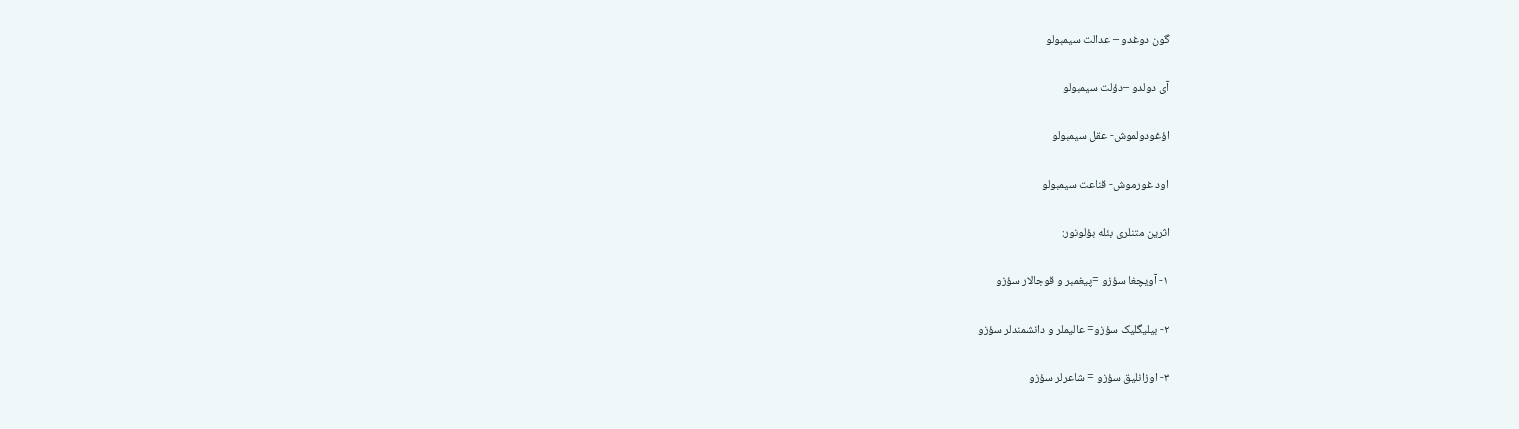گون دوغدو – عدالت سيمبولو

آی دولدو –دؤلت سيمبولو

اؤغودولموش- عقل سيمبولو

اود غورموش- قناعت سيمبولو

اثرين متنلری بئله بؤلونور:

۱- آويچغا سؤزو =پيغمبر و قوجالار سؤزو

۲- بيليگليک سؤزو= عاليملر و دانشمندلر سؤزو

۳- اوزانليق سؤزو = شاعرلر سؤزو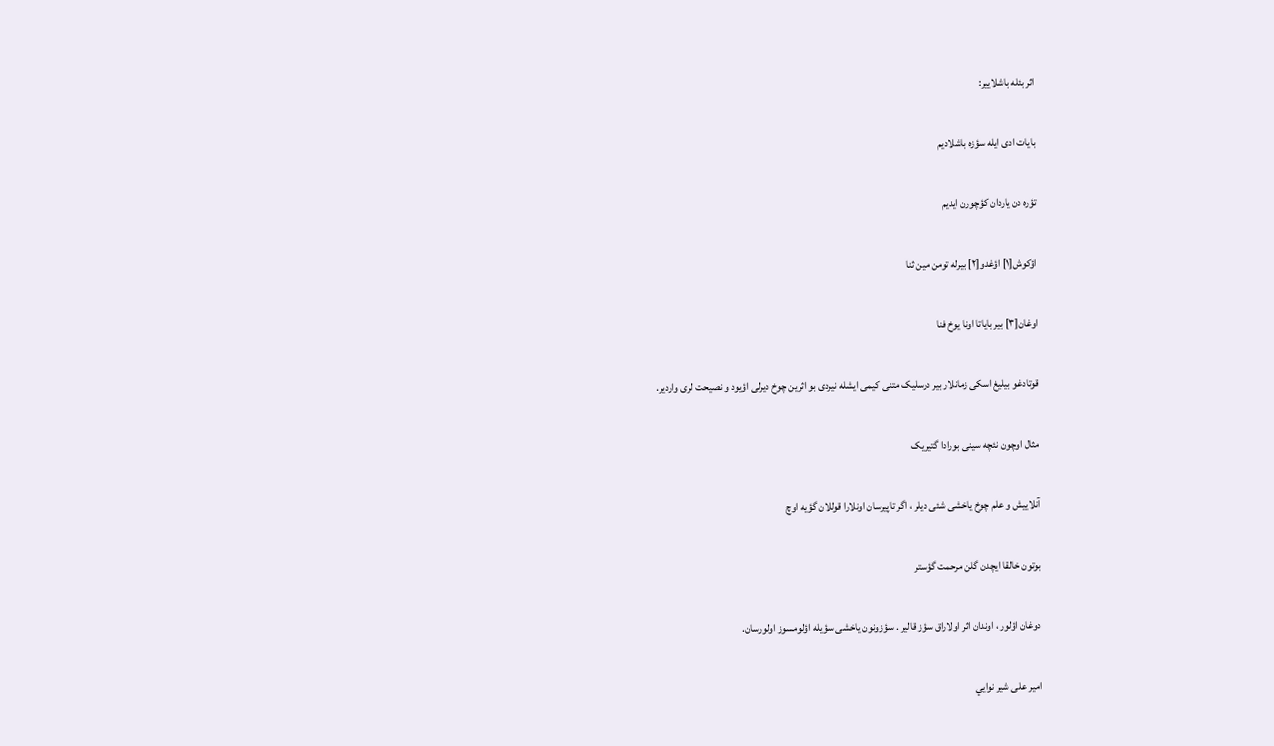اثر بئله باشلايير:

بايات ادی ايله سؤزه باشلاديم

تؤره دن ياردان کؤچورن ايديم

اؤکوش[۱] اؤغدو[۲] بيرله تومن مين ثنا

اوغان[۳] بير باياتا اونا يوخ فنا

قوتادغو بيليغ اسکی زمانلار بير درسليک متنی کيمی ايشله نيردی بو اثرين چوخ ديرلی اؤیود و نصيحت لری واردير.

مثال اوچون نئچه سينی بورادا گتيريک

آنلاييش و علم چوخ ياخشی شئی ديلر ، اگر تاپيرسان اونلارا قوللان گؤيه اوچ

بوتون خالقا ايچدن گلن مرحمت گؤستر

دوغان اؤلور ، اوندان اثر اولاراق سؤز قالير . سؤزونون ياخشی سؤيله اؤلومسوز اولورسان.

امير علی شير نوايي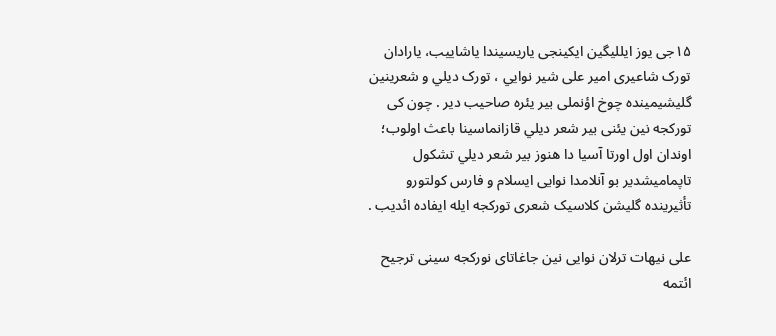۱۵جی يوز ايلليگين ايکينجی ياريسيندا ياشاييب، يارادان تورک شاعيری امير علی شير نوايي ، تورک ديلي و شعرينين گليشيمينده چوخ اؤنملی بير يئره صاحيب دير . چون کی تورکجه نين يئنی بير شعر ديلي قازانماسينا باعث اولوب؛ اوندان اول اورتا آسيا دا هنوز بير شعر ديلي تشکول تاپماميشدير بو آنلامدا نوايی ايسلام و فارس کولتورو تأثيرينده گليشن کلاسيک شعری تورکجه ايله ايفاده ائديب .

علی نيهات ترلان نوايی نين جاغاتای نورکجه سينی ترجيح ائتمه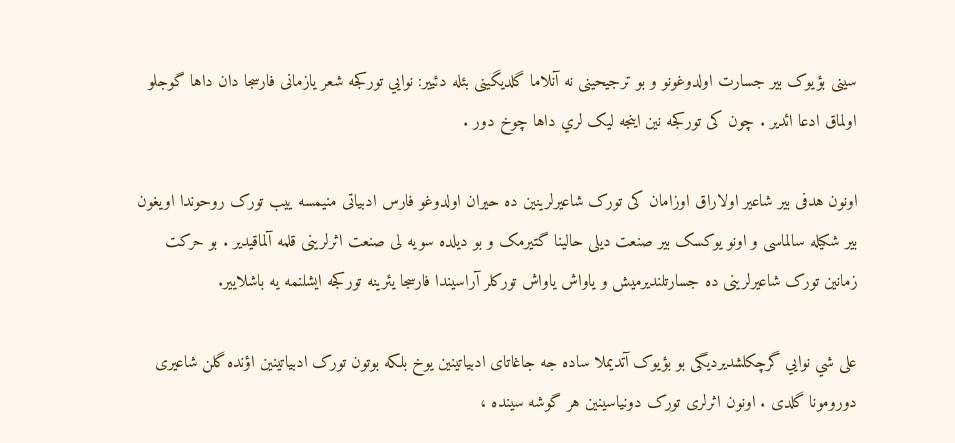سينی بؤيوک بير جسارت اولدوغونو و بو ترجيحينی نه آنلاما گلديگينی بئله دئيير: نوايي تورکجه شعر يازمانی فارسجا دان داها گوجلو اولماق ادعا ائدير . چون کی تورکجه نين اينجه ليک لري داها چوخ دور .

اونون هدفی بير شاعير اولاراق اوزامان کی تورک شاعيرلرينين ده حيران اولدوغو فارس ادبياتی منيمسه ييب تورک روحوندا اويغون بير شکيله سالماسی و اونو يوکسک بير صنعت ديلی حالينا گتيرمک و بو ديلده سويه لی صنعت اثرلرينی قلمه آلماقيدير . بو حرکت زمانين تورک شاعيرلرينی ده جسارتلنديرميش و ياواش ياواش تورکلر آراسيندا فارسجا يئرينه تورکجه ايشلنمه يه باشلايير.

علی شي نوايي گرچکلشديرديگی بو بؤيوک آتديملا ساده جه جاغاتای ادبياتينين یوخ بلکه بوتون تورک ادبياتينين اؤنده گلن شاعيری دورومونا گلدی . اونون اثرلری تورک دونياسينين هر گوشه سينده ،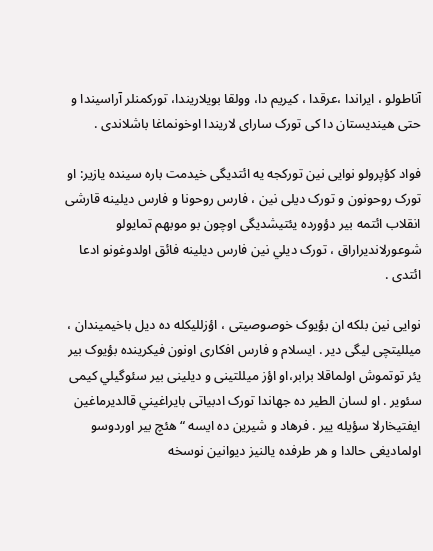آناطولو ، ايراندا ،عرقدا ، کيريم دا، وولقا بويلاريندا، تورکمنلر آراسيندا و حتی هينديستان دا کی تورک سارای لاريندا اوخونماغا باشلاندی .

فواد کؤپرولو نوايی نين تورکجه يه ائتديگی خيدمت باره سينده يازير: او تورک روحونون و تورک ديلی نين ، فارس روحونا و فارس ديلينه قارشی انقلاب ائتمه بير دؤورده يئتيشديگی اوچون بو موبهم تمايولو شوعورلانديراراق ، تورک ديلي نين فارس ديلينه فائق اولدوغونو ادعا ائتدی .

نوايی نين بلکه ان بؤيوک خوصوصيتی ، اؤزلليکله ده ديل باخيميندان ، ميلليتچی ليگی دير . ايسلام و فارس افکاری اونون فيکرينده بؤيوک بير يئر توتموش اولماقلا برابر،او اؤز ميللتينی و ديلينی بير سئوگيلي کيمی سئوير . او لسان الطير ده جهاندا تورک ادبياتی بايراغيني قالديرماغين ايفتيخارلا سؤيله يير . فرهاد و شيرين ده ايسه “هئچ بير اوردوسو اولماديغی حالدا و هر طرفده يالنيز ديوانين نوسخه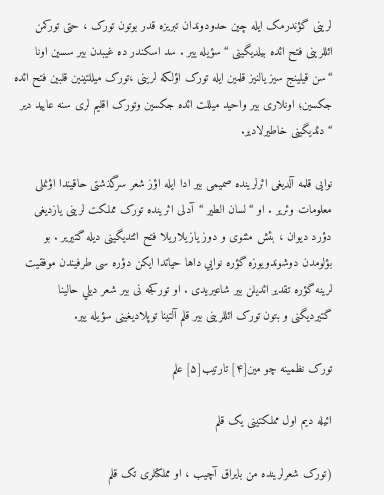لرينی گؤندرمک ايله چين حدودوندان تبريزه قدر بوتون تورک ، حتی تورکمن ائللرينی فتح ائده بيلديگينی “سؤيله يير . سد اسکندر ده غيبدن بير سسين اونا “سن قيلينج سيز يالنيز قلمين ايله تورک اؤلکه لرينی ،تورک ميللتينين قلبين فتح ائده جکسين؛ اونلاری بير واحيد ميللت ائده جکسين وتورک اقليم لری سنه عاييد دير “دئديگينی خاطيرلادير.

نوايی قلمه آلديغی اثرلرينده صميمی بير ادا ايله اؤز شعر سرگذشتی حاقيندا اؤنملی معلومات وئرير . او “لسان الطير “آدلی اثرينده تورک مملکت لرينی يازديغی دؤرد ديوان ، بئش مثنوی و دوز يازيلاريلا فتح ائتديگينی ديله گتيرير . بو بؤلومدن دوشوندویوزه گؤره نوايي داها حياتدا ايکن دؤره سی طرفيندن موفقيت لرينه گؤره تقدير ائديلن بير شاعيريدی . او تورکجه نی بير شعر ديلي حالينا گتيرديگنی و بتون تورک ائللرينی بير قلم آلتينا توپلاديغينی سؤيله يير.

تورک نظمينه چو مين[۴] تارتيب[۵] علم

ائيله ديم اول مملکتينی يک قلم

(تورک شعرلرينده من بايراق آچيب ، او مملکتلری تک قلم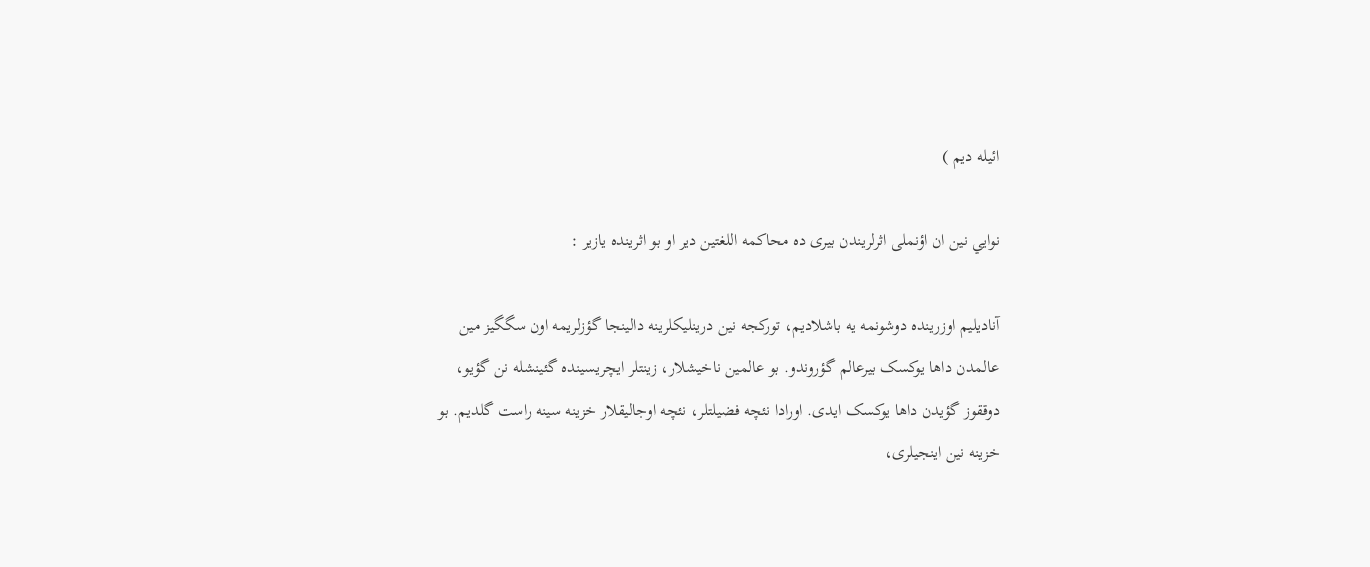ائيله ديم )

نوايي نين ان اؤنملی اثرلريندن بيری ده محاکمه اللغتين دير او بو اثرينده يازير :

آنادیلیم اوزرینده دوشونمه یه باشلادیم، تورکجه نین درینلیکلرینه دالینجا گؤزلریمه اون سگگیز مین عالمدن داها یوکسک بیرعالم گؤروندو. بو عالمین ناخیشلار، زینتلر ایچریسینده گئینشله نن گؤیو، دوققوز گؤیدن داها یوکسک ایدی. اورادا نئچه فضیلتلر، نئچه اوجالیقلار خزینه سینه راست گلدیم. بو خزینه نین اینجیلری،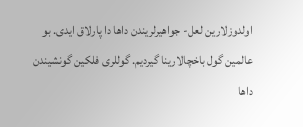اولدوزلارین لعل- جواهیرلریندن داها دا پارلاق ایدی. بو عالمین گول باخچالارینا گیردیم. گوللری فلکین گونشیندن داها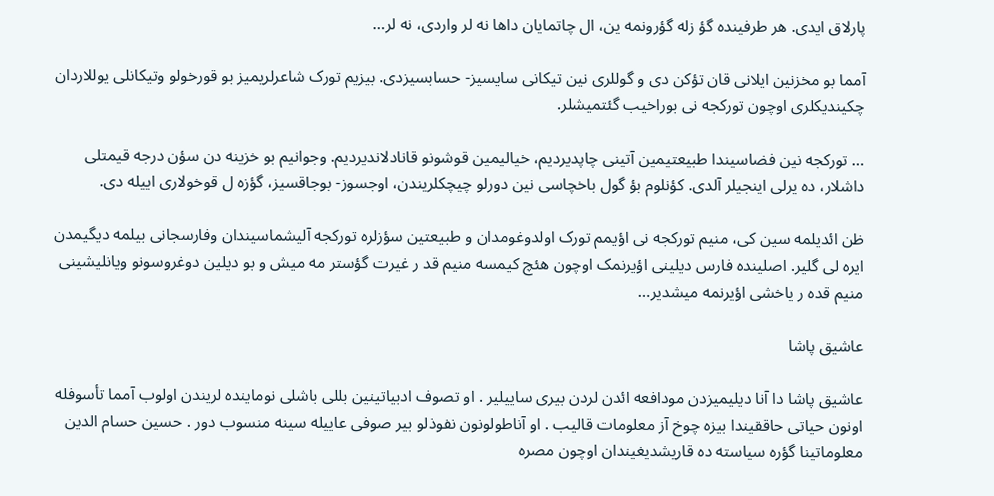پارلاق ایدی. هر طرفینده گؤ زله گؤرونمه ین، ال چاتمایان داها نه لر واردی، نه لر…

آمما بو مخزنین ایلانی قان تؤکن دی و گوللری نین تیکانی سایسیز- حسابسیزدی. بیزیم تورک شاعرلریمیز بو قورخولو وتیکانلی یوللاردان چکیندیکلری اوچون تورکجه نی بوراخیب گئتمیشلر.

… تورکجه نین فضاسیندا طبیعتیمین آتینی چاپدیردیم، خیالیمین قوشونو قانادلاندیردیم. وجوانیم بو خزینه دن سؤن درجه قیمتلی داشلار، ده یرلی اینجیلر آلدی. کؤنلوم بؤ گول باخچاسی نین دورلو چیچکلریندن، اوجسوز- بوجاقسیز، گؤزه ل قوخولاری اییله دی.

ظن ائدیلمه سین کی، منیم تورکجه نی اؤیمم تورک اولدوغومدان و طبیعتین سؤزلره تورکجه آلیشماسیندان وفارسجانی بیلمه دیگیمدن ایره لی گلیر. اصلینده فارس دیلینی اؤیرنمک اوچون هئچ کیمسه منیم قد ر غیرت گؤستر مه میش و بو دیلین دوغروسونو ویانلیشینی منیم قده ر یاخشی اؤیرنمه میشدیر…

عاشيق پاشا

عاشيق پاشا دا آنا ديليميزدن مودافعه ائدن لردن بيری ساييلير . او تصوف ادبياتينين بللی باشلی نوماينده لريندن اولوب آمما تأسوفله اونون حياتی حاققيندا بيزه چوخ آز معلومات قاليب . او آناطولونون نفوذلو بير صوفی عاييله سينه منسوب دور . حسين حسام الدين معلوماتينا گؤره سياسته ده قاريشديغيندان اوچون مصره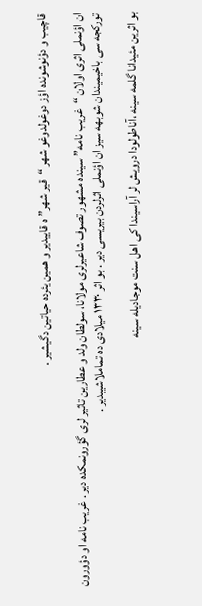قاچيب و دؤنوشونده اؤز دوغولدوغو شهر “قير شهر”ه قاييدير و همين يئرده حياتين دگيشير .

ان اؤنملی اثری اولان “غريب نامه”سينده مشهور تصوف شاعيرلری مولانا، سولطان ولد و عطارين تاثير لری گؤرونمکده دير . غريب نامه او دؤورون تورکجه سی باخيميندان شوبهه سيز ان اؤنملی اثرلردن بيريسی دير . بو اثر ۱۳۳۰ ميلادی ده تماملاشيبدير .

بو اثرين مئيدانا گلمه سينه ،آناطولودا درويش لر آراسيندا کی اهل سنت موجاديله سينه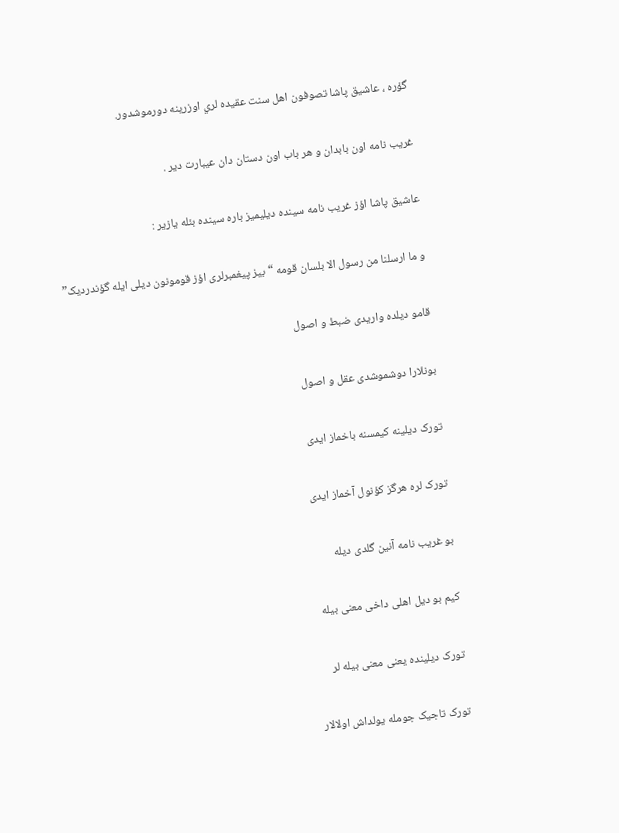گؤره ، عاشيق پاشا تصوفون اهل سنت عقيده لري اوزرينه دورموشدور.

غريب نامه اون بابدان و هر باب اون دستان دان عيبارت دير .

عاشيق پاشا اؤز غريب نامه سينده ديليميز باره سينده بئله يازير :

و ما ارسلنا من رسول الا بلسان قومه “بيز پيغمبرلری اؤز قومونون ديلی ايله گؤندرديک”

قامو ديلده واريدی ضبط و اصول

بونلارا دوشموشدی عقل و اصول

تورک ديلينه کيمسنه باخماز ايدی

تورک لره هرگز کؤنول آخماز ايدی

بو غريب نامه آنين گلدی ديله

کيم بو ديل اهلی داخی معنی بيله

تورک ديلينده یعنی معنی بيله لر

تورک تاجيک جومله يولداش اولالار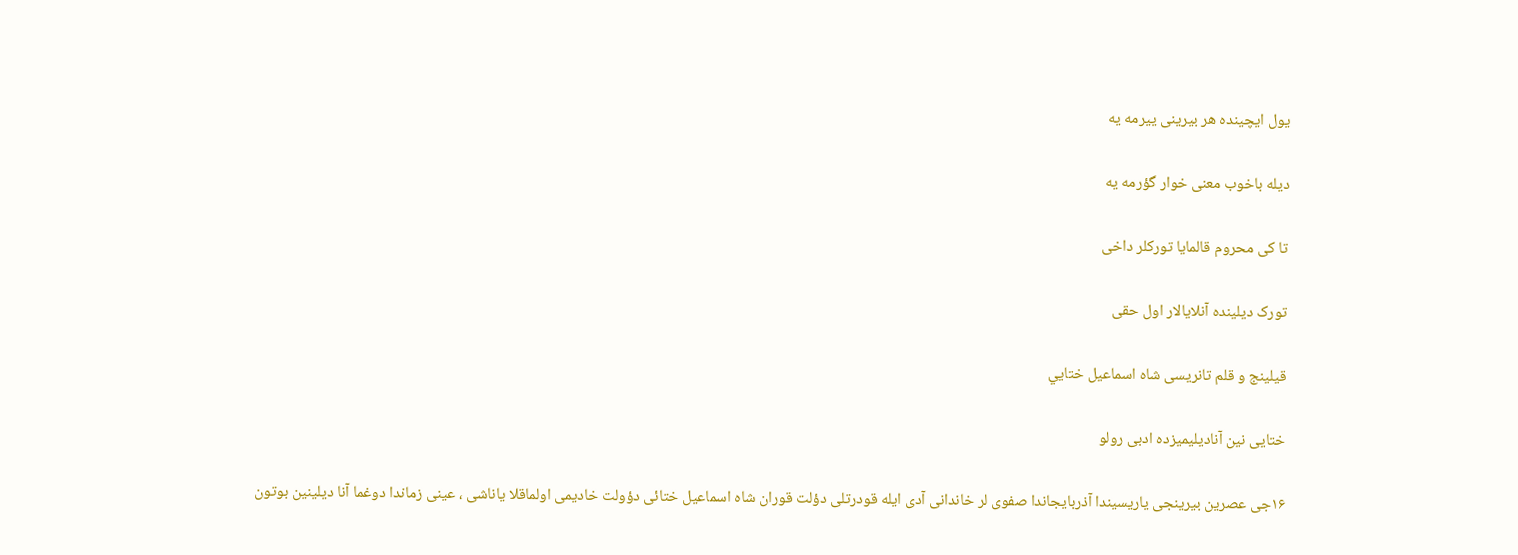يول ايچينده هر بيرينی ييرمه يه

ديله باخوب معنی خوار گؤرمه يه

تا کی محروم قالمايا تورکلر داخی

تورک ديلينده آنلايالار اول حقی

قيلينج و قلم تانريسی شاه اسماعيل ختايي

ختايی نين آناديليميزده ادبی رولو

۱۶جی عصرين بيرينجی ياريسيندا آذربايجاندا صفوی لر خاندانی آدی ايله قودرتلی دؤلت قوران شاه اسماعيل ختائی دؤولت خاديمی اولماقلا ياناشی ، عينی زماندا دوغما آنا ديلينين بوتون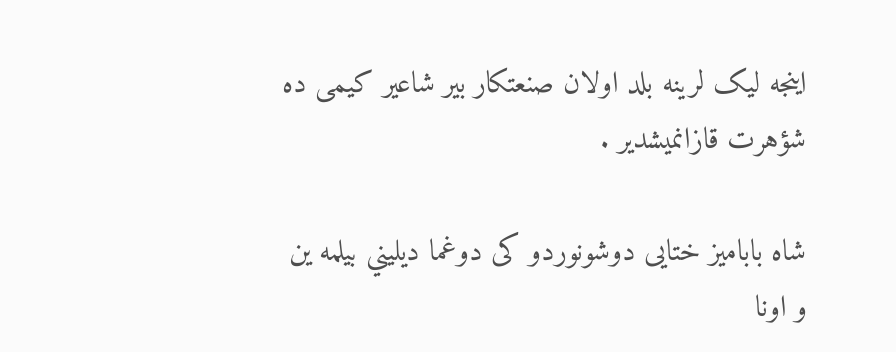اينجه ليک لرينه بلد اولان صنعتکار بير شاعير کيمی ده شؤهرت قازانميشدير .

شاه باباميز ختايی دوشونوردو کی دوغما ديليني بيلمه ين و اونا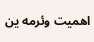اهميت وئرمه ين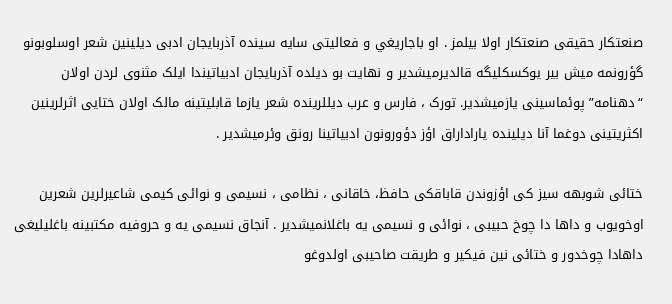صنعتکار حقيقی صنعتکار اولا بيلمز . او باجاريغي و فعاليتی سايه سينده آذربايجان ادبی ديلينين شعر اوسلوبونو گؤرونمه ميش بير يوکسکليگه قالديرميشدير و نهايت بو ديلده آذربايجان ادبياتيندا ايلک مثنوی لردن اولان “دهنامه” پوئماسينی يازميشدير. تورک ، فارس و عرب ديللرينده شعر يازما قابليتينه مالک اولان ختايی اثرلرينين اکثريتينی دوغما آنا ديلينده ياراداراق اؤز دؤورونون ادبياتينا رونق وئرميشدير .

ختائی شوبهه سيز کی اؤزوندن قاباقکی حافظ، خاقانی ، نظامی ، نسيمی و نوائی کيمی شاعيرلرين شعرين اوخويوب و داها دا چوخ حبيبی ، نوائی و نسيمی يه باغلانميشدير . آنجاق نسيمی يه و حروفيه مکتبينه باغليليغی داهادا چوخدور و ختائی نين فيکير و طريقت صاحيبی اولدوغو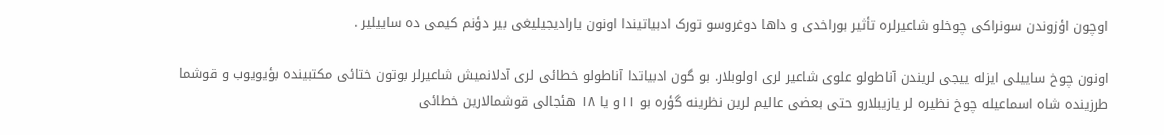اوچون اؤزوندن سونراکی چوخلو شاعيرلره تأثير بوراخدی و داها دوغروسو تورک ادبياتيندا اونون ياراديجيليغی بير دؤنم کيمی ده ساييلير .

اونون چوخ ساييلی ايزله ييجی لريندن آناطولو علوی شاعير لری اولوبلار. بو گون ادبياتدا آناطولو خطائی لری آدلانميش شاعيرلر بوتون ختائی مکتبينده بؤيويوب و قوشما طرزينده شاه اسماعيله چوخ نظيره لر يازيبلارو حتی بعضی عاليم لرين نظرينه گؤره بو ۱۱و يا ۱۸ هئجالی قوشمالارين خطائی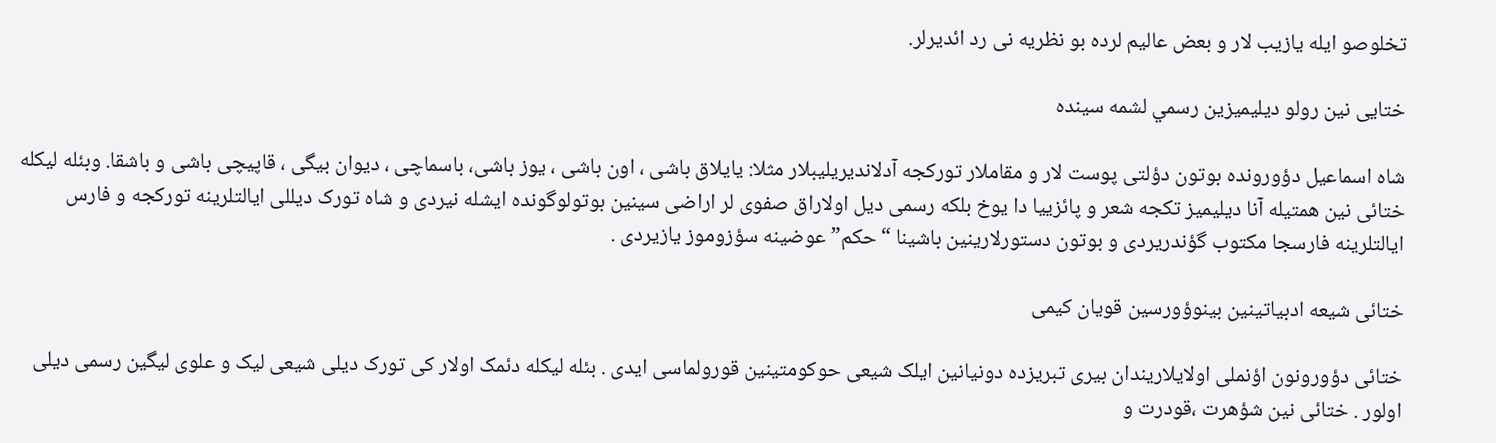تخلوصو ايله يازيب لار و بعض عاليم لرده بو نظريه نی رد ائديرلر.

ختايی نين رولو ديليميزين رسمي لشمه سينده

شاه اسماعيل دؤورونده بوتون دؤلتی پوست لار و مقاملار تورکجه آدلانديريليبلار مثلا: يايلاق باشی ، اون باشی ، يوز باشی، باسماچی ، ديوان بيگی ، قاپيچی باشی و باشقا. وبئله ليکله ختائی نين همتيله آنا ديليميز تکجه شعر و پائزييا دا يوخ بلکه رسمی ديل اولاراق صفوی لر اراضی سينين بوتولوگونده ايشله نيردی و شاه تورک ديللی ايالتلرينه تورکجه و فارس ايالتلرينه فارسجا مکتوب گؤندريردی و بوتون دستورلارينين باشينا “حکم” عوضينه سؤزوموز يازيردی .

ختائی شيعه ادبياتينين بينوؤورسين قويان کيمی

ختائی دؤورونون اؤنملی اولايلاريندان بيری تبريزده دونيانين ايلک شيعی حوکومتينين قورولماسی ايدی . بئله ليکله دئمک اولار کی تورک ديلی شيعی ليک و علوی ليگين رسمی ديلی اولور . ختائی نين شؤهرت ،قودرت و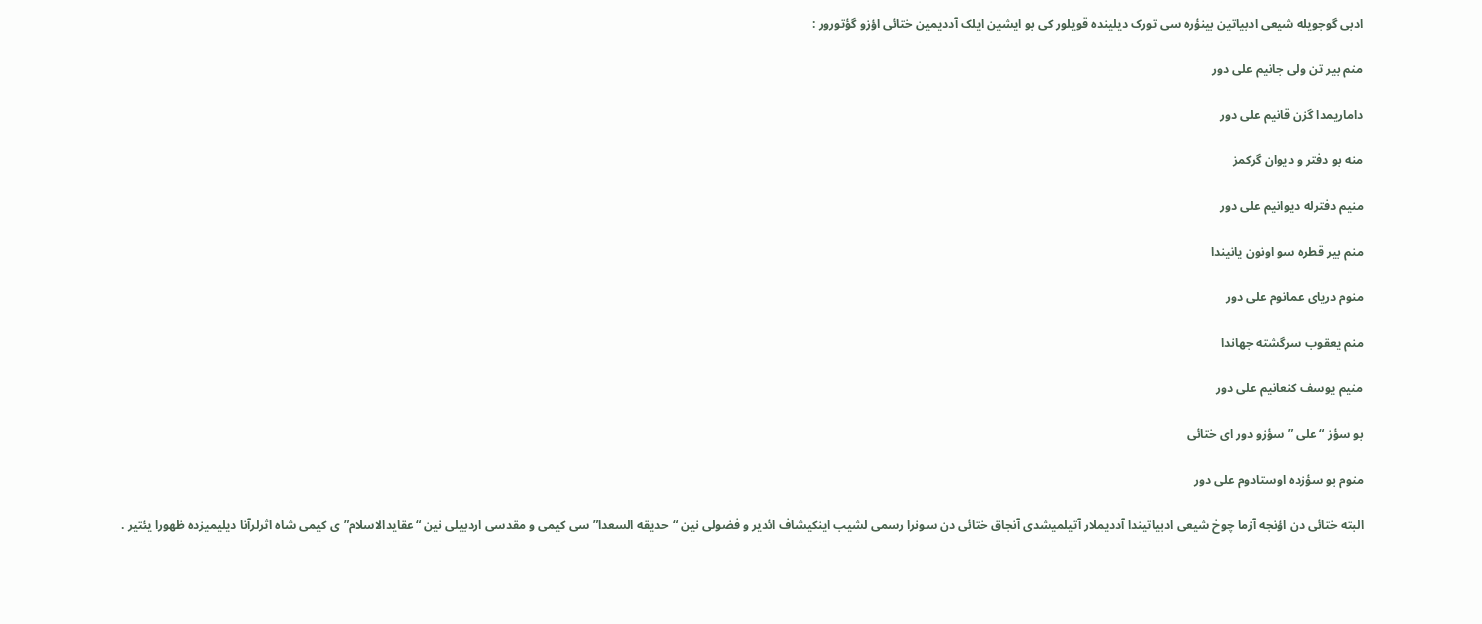ادبی گوجويله شيعی ادبياتين بينؤره سی تورک ديلينده قويلور کی بو ايشين ايلک آدديمين ختائی اؤزو گؤتورور :

منم بير تن ولی جانيم علی دور

داماريمدا گزن قانيم علی دور

منه بو دفتر و ديوان گرکمز

منيم دفترله ديوانيم علی دور

منم بير قطره سو اونون يانيندا

منوم دريای عمانوم علی دور

منم يعقوب سرگشته جهاندا

منيم یوسف کنعانيم علی دور

بو سؤز “علی ” سؤزو دور ای ختائی

منوم بو سؤزده اوستادوم علی دور

البته ختائی دن اؤنجه آزما چوخ شيعی ادبياتيندا آدديملار آتيلميشدی آنجاق ختائی دن سونرا رسمی لشيب اينکيشاف ائدير و فضولی نين “حديقه السعدا” سی کيمی و مقدسی اردبيلی نين “عقايدالاسلام”ی کيمی شاه اثرلرآنا ديليميزده ظهورا يئتير .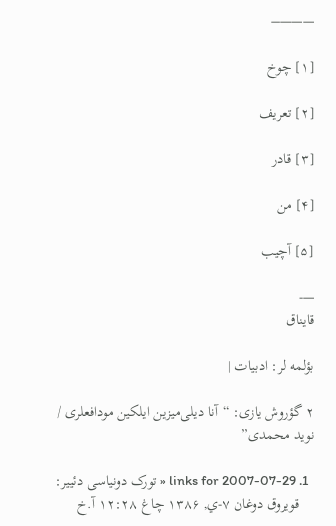———–

[۱] چوخ

[۲] تعريف

[۳] قادر

[۴] من

[۵] آچيب

—-
قایناق

بؤلمه لر: ادبیات |

۲ گؤروش یازی: “آنا ديلی‌ميزين ايلکين مودافعلری / نوید محمدی”

  1. links for 2007-07-29 « تورک دونیاسی دئییر:
    قويروق دوغان ۷-ي, ۱۳۸۶ چاغ ۱۲:۲۸ آ.خ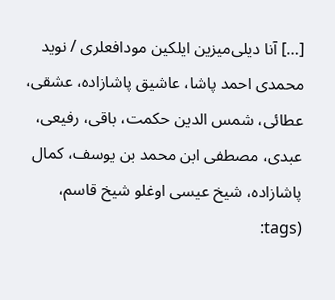[…] آنا ديلی‌ميزين ايلکين مودافعلری / نوید محمدی احمد پاشا، عاشيق پاشازاده، عشقی، عطائی، شمس الدين حکمت، باقی، رفيعی، عبدی، مصطفی ابن محمد بن يوسف، کمال پاشازاده، شيخ عيسی اوغلو شيخ قاسم، (tags: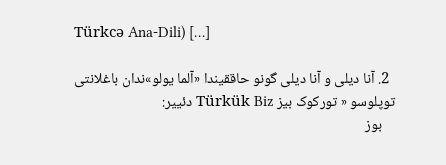Türkcə Ana-Dili) […]

  2. آنا دیلی و آنا دیلی گونو حاققیندا «آلما یولو»ندان باغلانتی توپلوسو « تورکوک بیز Türkük Biz دئییر:
    بوز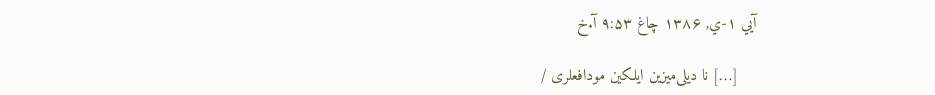آیي ۱-ي, ۱۳۸۶ چاغ ۹:۵۳ آ.خ

    […] نا ديلی‌ميزين ايلکين مودافعلری /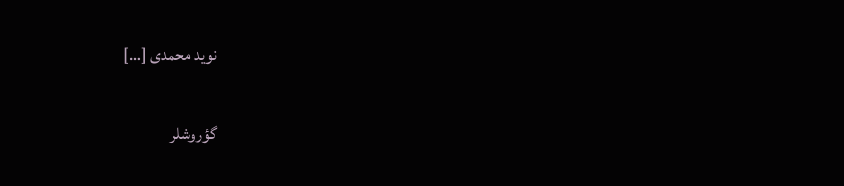نوید محمدی […]

گؤروشلر